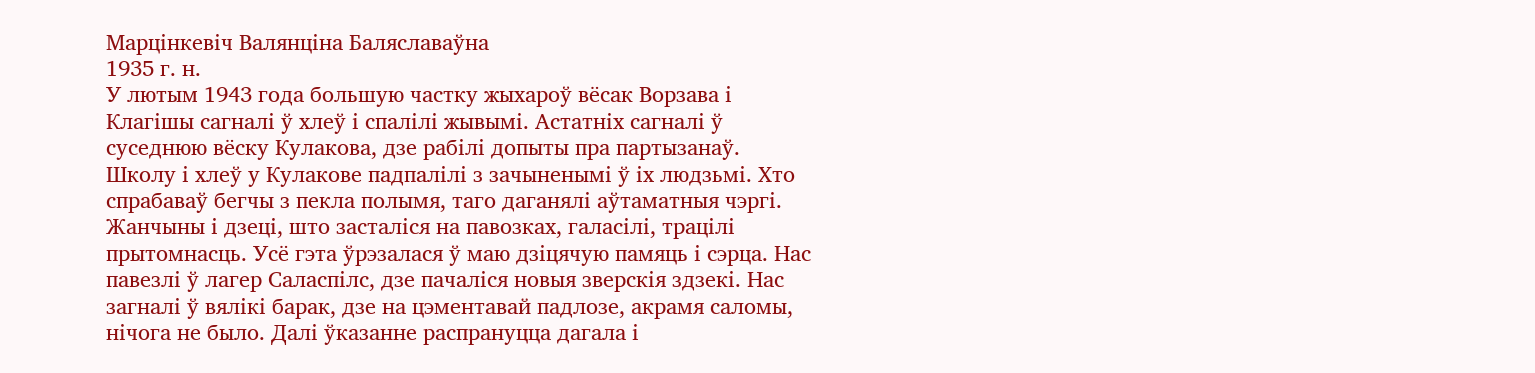Марцінкевіч Валянціна Баляславаўна
1935 г. н.
У лютым 1943 года большую частку жыхароў вёсак Ворзава і Клагішы сагналі ў хлеў і спалілі жывымі. Астатніх сагналі ў суседнюю вёску Кулакова, дзе рабілі допыты пра партызанаў. Школу і хлеў у Кулакове падпалілі з зачыненымі ў іх людзьмі. Хто спрабаваў бегчы з пекла полымя, таго даганялі аўтаматныя чэргі.
Жанчыны і дзеці, што засталіся на павозках, галасілі, трацілі прытомнасць. Усё гэта ўрэзалася ў маю дзіцячую памяць і сэрца. Нас павезлі ў лагер Саласпілс, дзе пачаліся новыя зверскія здзекі. Нас загналі ў вялікі барак, дзе на цэментавай падлозе, акрамя саломы, нічога не было. Далі ўказанне распрануцца дагала і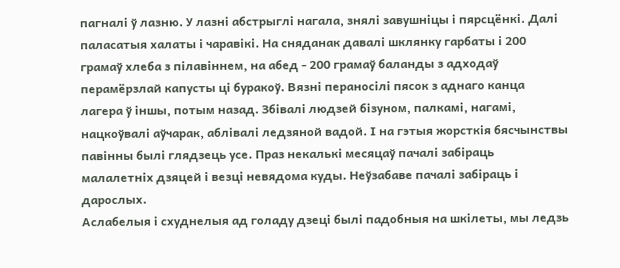пагналі ў лазню. У лазні абстрыглі нагала, знялі завушніцы і пярсцёнкі. Далі паласатыя халаты і чаравікі. На сняданак давалі шклянку гарбаты і 200 грамаў хлеба з пілавіннем, на абед - 200 грамаў баланды з адходаў перамёрзлай капусты ці буракоў. Вязні пераносілі пясок з аднаго канца лагера ў іншы, потым назад. Збівалі людзей бізуном, палкамі, нагамі, нацкоўвалі аўчарак, аблівалі ледзяной вадой. І на гэтыя жорсткія бясчынствы павінны былі глядзець усе. Праз некалькі месяцаў пачалі забіраць малалетніх дзяцей і везці невядома куды. Неўзабаве пачалі забіраць і дарослых.
Аслабелыя і схуднелыя ад голаду дзеці былі падобныя на шкілеты, мы ледзь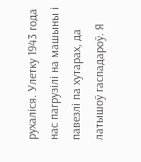рухаліся. Улетку 1943 года нас пагрузілі на машыны і павезлі па хутарах, да латышоў гаспадароў. Я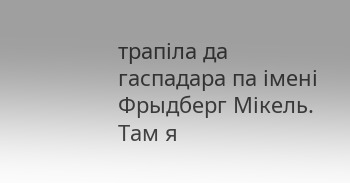трапіла да гаспадара па імені Фрыдберг Мікель. Там я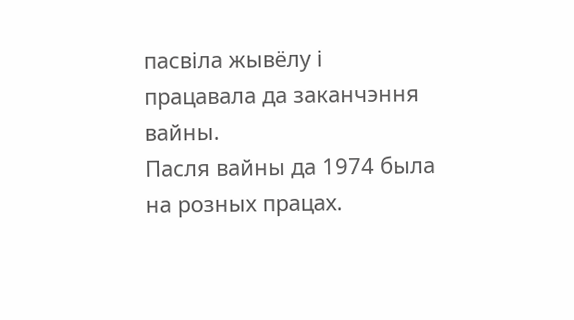пасвіла жывёлу і працавала да заканчэння вайны.
Пасля вайны да 1974 была на розных працах.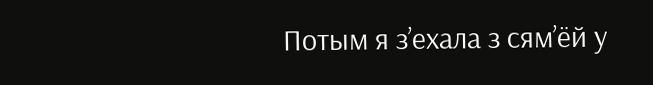Потым я з’ехала з сям’ёй у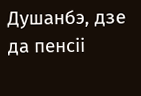Душанбэ, дзе да пенсіі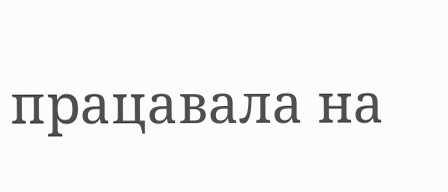працавала на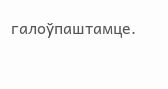галоўпаштамце.